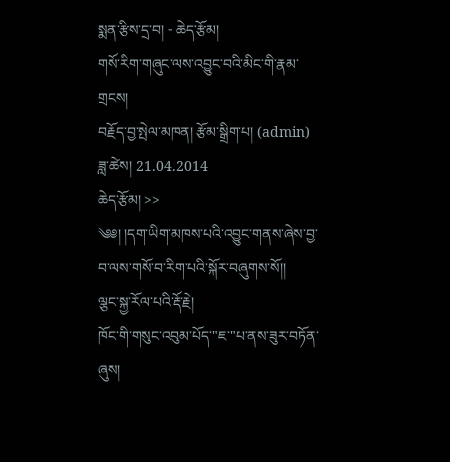སྨན་རྩིས་དྲ་བ། - ཆེད་རྩོམ།
གསོ་རིག་གཞུང་ལས་འབྱུང་བའི་མིང་གི་རྣམ་གྲངས།
བརྗོད་བྱ་སྤེལ་མཁན། རྩོམ་སྒྲིག་པ། (admin) ཟླ་ཚེས། 21.04.2014
ཆེད་རྩོམ། >>
༄༅། །དག་ཡིག་མཁས་པའི་འབྱུང་གནས་ཞེས་བྱ་བ་ལས་གསོ་བ་རིག་པའི་སྐོར་བཞུགས་སོ།།
ལྕང་སྐྱ་རོལ་པའི་རྡོ་རྗེ།
ཁོང་གི་གསུང་འབུམ་པོད་"ཇ་"པ་ནས་ཟུར་བཏོན་ཞུས།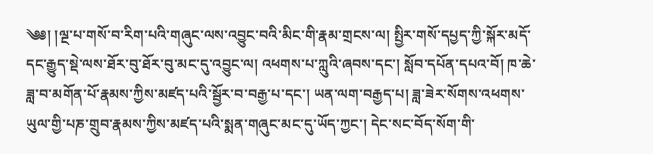༄༅། །ལྔ་པ་གསོ་བ་རིག་པའི་གཞུང་ལས་འབྱུང་བའི་མིང་གི་རྣམ་གྲངས་ལ། སྤྱིར་གསོ་དཔྱད་ཀྱི་སྐོར་མདོ་དང་རྒྱུད་སྡེ་ལས་ཐོར་བུ་ཐོར་བུ་མང་དུ་འབྱུང་ལ། འཕགས་པ་ཀླུའི་ཞབས་དང་། སློབ་དཔོན་དཔའ་བོ། ཁ་ཆེ་ཟླ་བ་མགོན་པོ་རྣམས་ཀྱིས་མཛད་པའི་སྦྱོར་བ་བརྒྱ་པ་དང་། ཡན་ལག་བརྒྱད་པ། ཟླ་ཟེར་སོགས་འཕགས་ཡུལ་གྱི་པཎ་གྲུབ་རྣམས་ཀྱིས་མཛད་པའི་སྨན་གཞུང་མང་དུ་ཡོད་ཀྱང་། དེང་སང་བོད་སོག་གི་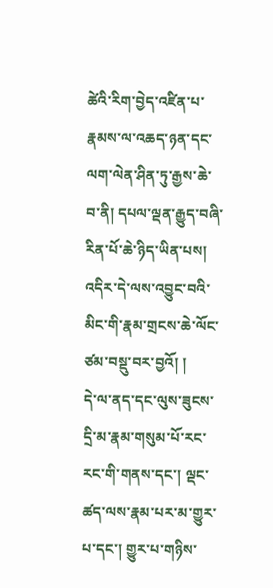ཚེའི་རིག་བྱེད་འཛིན་པ་རྣམས་ལ་འཆད་ཉན་དང་ལག་ལེན་ཤིན་ཏུ་རྒྱས་ཆེ་བ་ནི། དཔལ་ལྡན་རྒྱུད་བཞི་རིན་པོ་ཆེ་ཉིད་ཡིན་པས། འདིར་དེ་ལས་འབྱུང་བའི་མིང་གི་རྣམ་གྲངས་ཆེ་ལོང་ཙམ་བསྡུ་བར་བྱའོ། །
དེ་ལ་ནད་དང་ལུས་ཟུངས་དྲི་མ་རྣམ་གསུམ་པོ་རང་རང་གི་གནས་དང་། ལྡང་ཚད་ལས་རྣམ་པར་མ་གྱུར་པ་དང་། གྱུར་པ་གཉིས་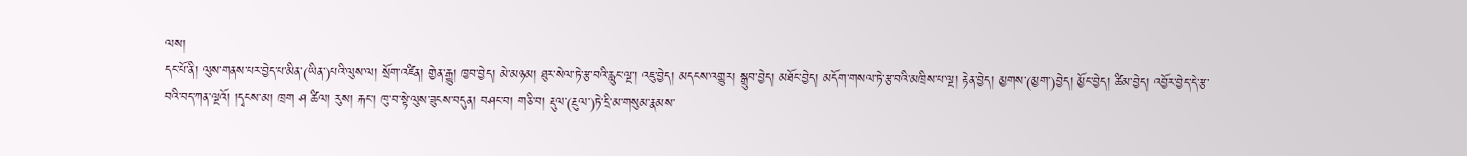ལས།
དང་པོ་ནི། ལུས་གནས་པར་བྱེད་པ་མིན་(ཡིན་)པའི་ལུས་ལ། སྲོག་འཛིན། གྱེན་རྒྱུ། ཁྱབ་བྱེད། མེ་མཉམ། ཐུར་སེལ་ཏེ་རྩ་བའི་རླུང་ལྔ་། འཇུ་བྱེད། མདངས་འགྱུར། སྒྲུབ་བྱེད། མཐོང་བྱེད། མདོག་གསལ་ཏེ་རྩ་བའི་མཁྲིས་པ་ལྔ། རྟེན་བྱེད། མྱགས་(མྱག་)བྱེད། མྱོང་བྱེད། ཚིམ་བྱེད། འབྱོར་བྱེད་དེ་རྩ་བའི་བད་ཀན་ལྔའོ། །དྭངས་མ། ཁྲག ཤ ཚིལ། རུས། རྐང་། ཁུ་བ་སྟེ་ལུས་ཟུངས་བདུན། བཤང་བ། གཅི་བ། རྡུལ་(རྔུལ་)ཏེ་དྲི་མ་གསུམ་རྣམས་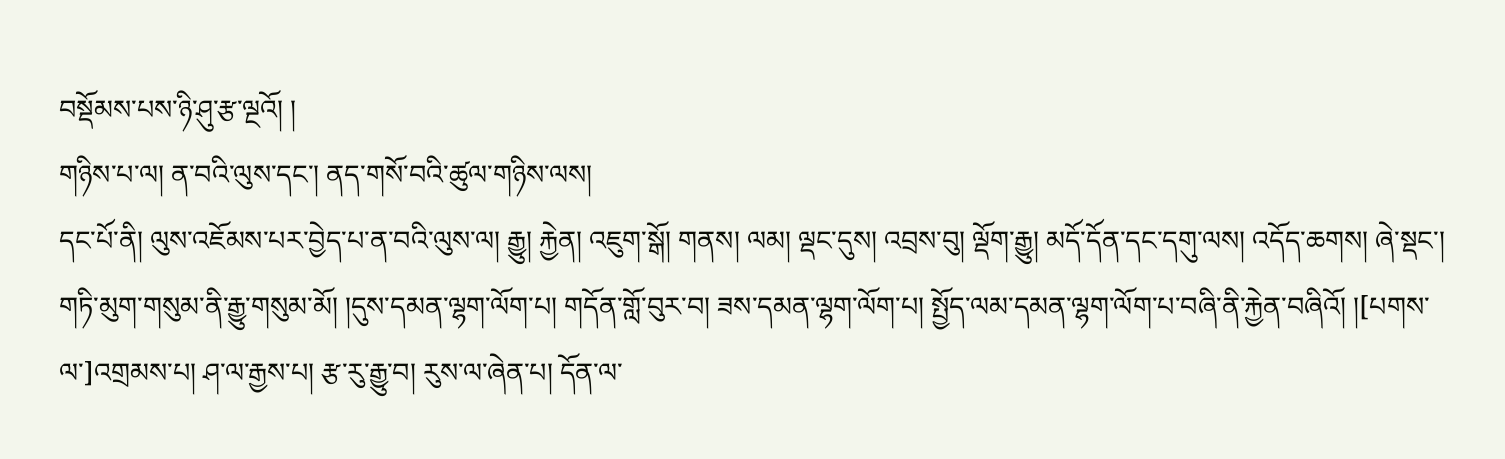བསྡོམས་པས་ཉི་ཤུ་རྩ་ལྔའོ། །
གཉིས་པ་ལ། ན་བའི་ལུས་དང་། ནད་གསོ་བའི་ཚུལ་གཉིས་ལས།
དང་པོ་ནི། ལུས་འཇོམས་པར་བྱེད་པ་ན་བའི་ལུས་ལ། རྒྱུ། རྐྱེན། འཇུག་སྒོ། གནས། ལམ། ལྡང་དུས། འབྲས་བུ། ལྡོག་རྒྱུ། མདོ་དོན་དང་དགུ་ལས། འདོད་ཆགས། ཞེ་སྡང་། གཏི་མུག་གསུམ་ནི་རྒྱུ་གསུམ་མོ། །དུས་དམན་ལྷག་ལོག་པ། གདོན་གློ་བུར་བ། ཟས་དམན་ལྷག་ལོག་པ། སྤྱོད་ལམ་དམན་ལྷག་ལོག་པ་བཞི་ནི་རྐྱེན་བཞིའོ། །[པགས་ལ་]འགྲམས་པ། ཤ་ལ་རྒྱས་པ། རྩ་རུ་རྒྱུ་བ། རུས་ལ་ཞེན་པ། དོན་ལ་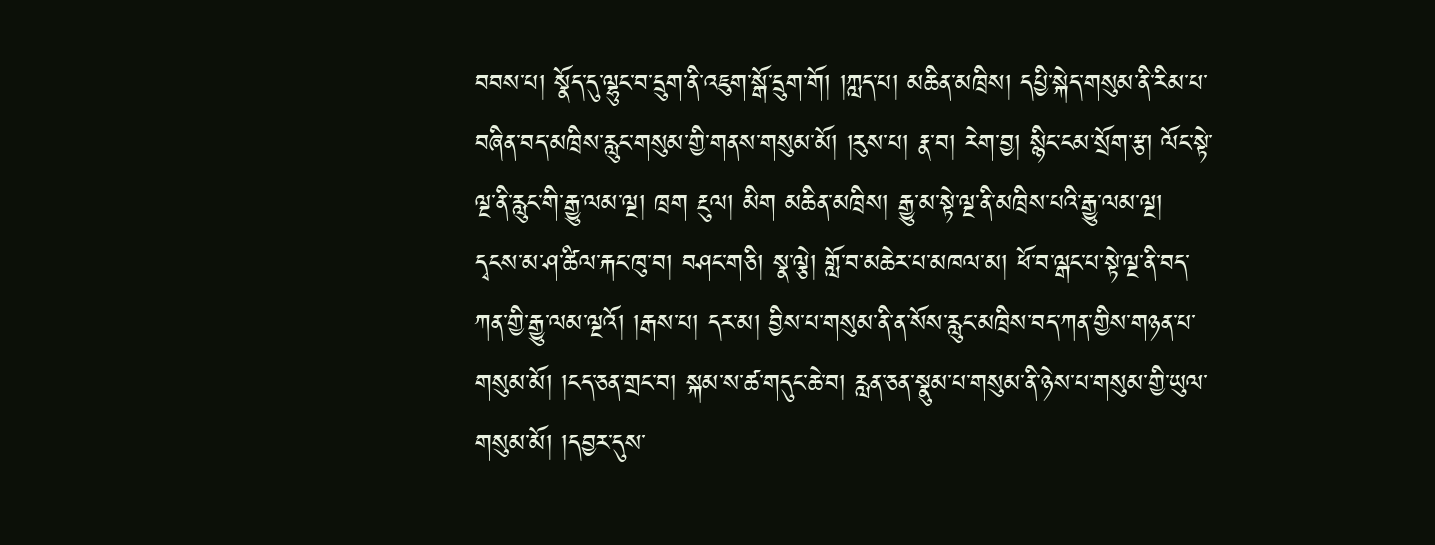བབས་པ། སྣོད་དུ་ལྷུང་བ་དྲུག་ནི་འཇུག་སྒོ་དྲུག་གོ། །ཀླད་པ། མཆིན་མཁྲིས། དཔྱི་སྐེད་གསུམ་ནི་རིམ་པ་བཞིན་བད་མཁྲིས་རླུང་གསུམ་གྱི་གནས་གསུམ་མོ། །རུས་པ། རྣ་བ། རེག་བྱ། སྙིང་ངམ་སྲོག་རྩ། ལོང་སྟེ་ལྔ་ནི་རླུང་གི་རྒྱུ་ལམ་ལྔ། ཁྲག རྔུལ། མིག མཆིན་མཁྲིས། རྒྱུ་མ་སྟེ་ལྔ་ནི་མཁྲིས་པའི་རྒྱུ་ལམ་ལྔ། དྭངས་མ་ཤ་ཚིལ་རྐང་ཁུ་བ། བཤང་གཅི། སྣ་ལྕེ། གློ་བ་མཆེར་པ་མཁལ་མ། ཕོ་བ་ལྒང་པ་སྟེ་ལྔ་ནི་བད་ཀན་གྱི་རྒྱུ་ལམ་ལྔའོ། །རྒས་པ། དར་མ། བྱིས་པ་གསུམ་ནི་ན་སོས་རླུང་མཁྲིས་བད་ཀན་གྱིས་གཉན་པ་གསུམ་མོ། །ངད་ཅན་གྲང་བ། སྐམ་ས་ཚ་གདུང་ཆེ་བ། རླན་ཅན་སྣུམ་པ་གསུམ་ནི་ཉེས་པ་གསུམ་གྱི་ཡུལ་གསུམ་མོ། །དབྱར་དུས་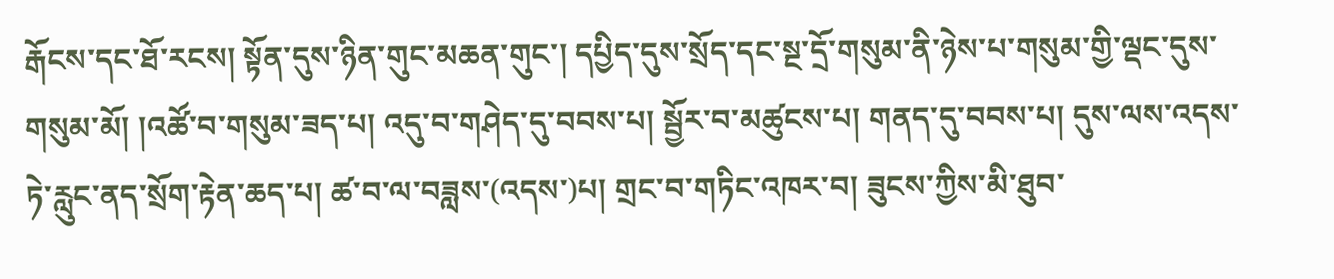རྒོངས་དང་ཐོ་རངས། སྟོན་དུས་ཉིན་གུང་མཆན་གུང་། དཔྱིད་དུས་སྲོད་དང་སྔ་དྲོ་གསུམ་ནི་ཉེས་པ་གསུམ་གྱི་ལྡང་དུས་གསུམ་མོ། །འཚོ་བ་གསུམ་ཟད་པ། འདུ་བ་གཤེད་དུ་བབས་པ། སྦྱོར་བ་མཚུངས་པ། གནད་དུ་བབས་པ། དུས་ལས་འདས་ཏེ་རླུང་ནད་སྲོག་རྟེན་ཆད་པ། ཚ་བ་ལ་བཟླས་(འདས་)པ། གྲང་བ་གཏིང་འཁར་བ། ཟུངས་ཀྱིས་མི་ཐུབ་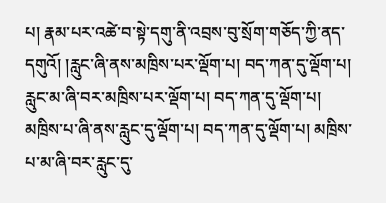པ། རྣམ་པར་འཚེ་བ་སྟེ་དགུ་ནི་འབྲས་བུ་སྲོག་གཅོད་ཀྱི་ནད་དགུའོ། །རླུང་ཞི་ནས་མཁྲིས་པར་ལྡོག་པ། བད་ཀན་དུ་ལྡོག་པ། རླུང་མ་ཞི་བར་མཁྲིས་པར་ལྡོག་པ། བད་ཀན་དུ་ལྡོག་པ། མཁྲིས་པ་ཞི་ནས་རླུང་དུ་ལྡོག་པ། བད་ཀན་དུ་ལྡོག་པ། མཁྲིས་པ་མ་ཞི་བར་རླུང་དུ་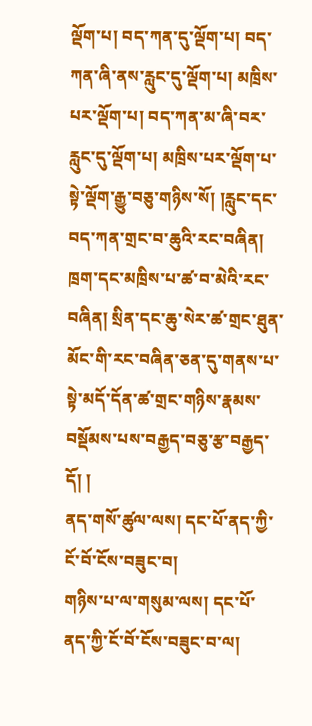ལྡོག་པ། བད་ཀན་དུ་ལྡོག་པ། བད་ཀན་ཞི་ནས་རླུང་དུ་ལྡོག་པ། མཁྲིས་པར་ལྡོག་པ། བད་ཀན་མ་ཞི་བར་རླུང་དུ་ལྡོག་པ། མཁྲིས་པར་ལྡོག་པ་སྟེ་ལྡོག་རྒྱུ་བཅུ་གཉིས་སོ། །རླུང་དང་བད་ཀན་གྲང་བ་ཆུའི་རང་བཞིན། ཁྲག་དང་མཁྲིས་པ་ཚ་བ་མེའི་རང་བཞིན། སྲིན་དང་ཆུ་སེར་ཚ་གྲང་ཐུན་མོང་གི་རང་བཞིན་ཅན་དུ་གནས་པ་སྟེ་མདོ་དོན་ཚ་གྲང་གཉིས་རྣམས་བསྡོམས་པས་བརྒྱད་བཅུ་རྩ་བརྒྱད་དོ། །
ནད་གསོ་ཚུལ་ལས། དང་པོ་ནད་ཀྱི་ངོ་བོ་ངོས་བཟུང་བ།
གཉིས་པ་ལ་གསུམ་ལས། དང་པོ་ནད་ཀྱི་ངོ་བོ་ངོས་བཟུང་བ་ལ།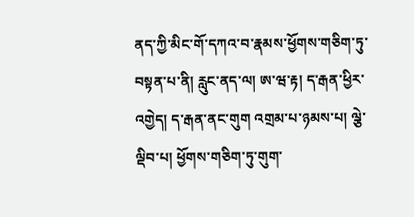ནད་ཀྱི་མིང་གོ་དཀའ་བ་རྣམས་ཕྱོགས་གཅིག་ཏུ་བསྟན་པ་ནི། རླུང་ནད་ལ། ཨ་ཝ་རྟ། ད་རྒན་ཕྱིར་འགྱེད། ད་རྒན་ནང་གུག འགྲམ་པ་ཉམས་པ། ལྕེ་ལྡིབ་པ། ཕྱོགས་གཅིག་ཏུ་གུག་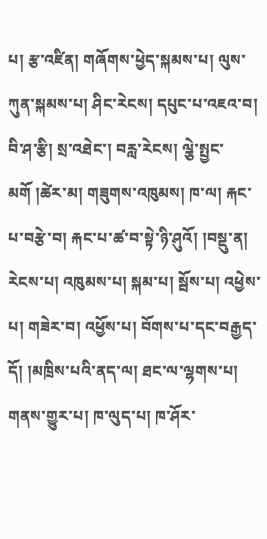པ། རྩ་འཛིན། གཞོགས་ཕྱེད་སྐམས་པ། ལུས་ཀུན་སྐམས་པ། ཤིང་རེངས། དཔུང་པ་འཇའ་བ། བི་ཤ་རྩི། སྲ་འཐེང་། བརླ་རེངས། ལྕེ་སྤྱང་མགོ །ཚེར་མ། གཟུགས་འཁུམས། ཁ་ལ། རྐང་པ་བརྩེ་བ། རྐང་པ་ཚ་བ་སྟེ་ཉི་ཤུའོ། །བསྡུ་ན། རེངས་པ། འཁུམས་པ། སྐམ་པ། སྦོས་པ། འཕྱེས་པ། གཟེར་བ། འཕྱོས་པ། བོགས་པ་དང་བརྒྱད་དོ། །མཁྲིས་པའི་ནད་ལ། ཐང་ལ་ལྷགས་པ། གནས་གྱུར་པ། ཁ་ལུད་པ། ཁ་ཤོར་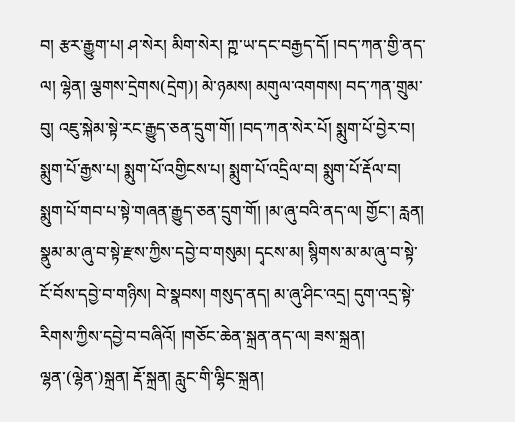བ། རྩར་རྒྱུག་པ། ཤ་སེར། མིག་སེར། ཀྵ་ཡ་དང་བརྒྱད་དོ། །བད་ཀན་གྱི་ནད་ལ། ལྷེན། ལྕགས་དྲེགས(དྲེག)། མེ་ཉམས། མགུལ་འགགས། བད་ཀན་གྲུམ་བུ། འཇུ་སྐེམ་སྟེ་རང་རྒྱུད་ཅན་དྲུག་གོ། །བད་ཀན་སེར་པོ། སྨུག་པོ་བྱེར་བ། སྨུག་པོ་རྒྱས་པ། སྨུག་པོ་འགྱིངས་པ། སྨུག་པོ་འདྲིལ་བ། སྨུག་པོ་རྡོལ་བ། སྨུག་པོ་གབ་པ་སྟེ་གཞན་རྒྱུད་ཅན་དྲུག་གོ། །མ་ཞུ་བའི་ནད་ལ། གྱོང་། རླན། སྣུམ་མ་ཞུ་བ་སྟེ་རྫས་ཀྱིས་དབྱེ་བ་གསུམ། དྭངས་མ། སྙིགས་མ་མ་ཞུ་བ་སྟེ་ངོ་བོས་དབྱེ་བ་གཉིས། བེ་སྣབས། གསུད་ནད། མ་ཞུ་ཤིང་འདྲ། དུག་འདྲ་སྟེ་རིགས་ཀྱིས་དབྱེ་བ་བཞིའོ། །གཅོང་ཆེན་སྐྲན་ནད་ལ། ཟས་སྐྲན། ལྷན་(ལྷེན་)སྐྲན། རྡོ་སྐྲན། རླུང་གི་ལྷིང་སྐྲན།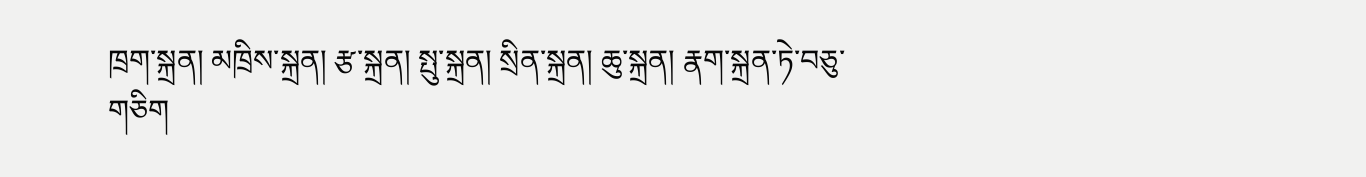ཁྲག་སྐྲན། མཁྲིས་སྐྲན། རྩ་སྐྲན། སྤུ་སྐྲན། སྲིན་སྐྲན། ཆུ་སྐྲན། རྣག་སྐྲན་ཏེ་བཅུ་གཅིག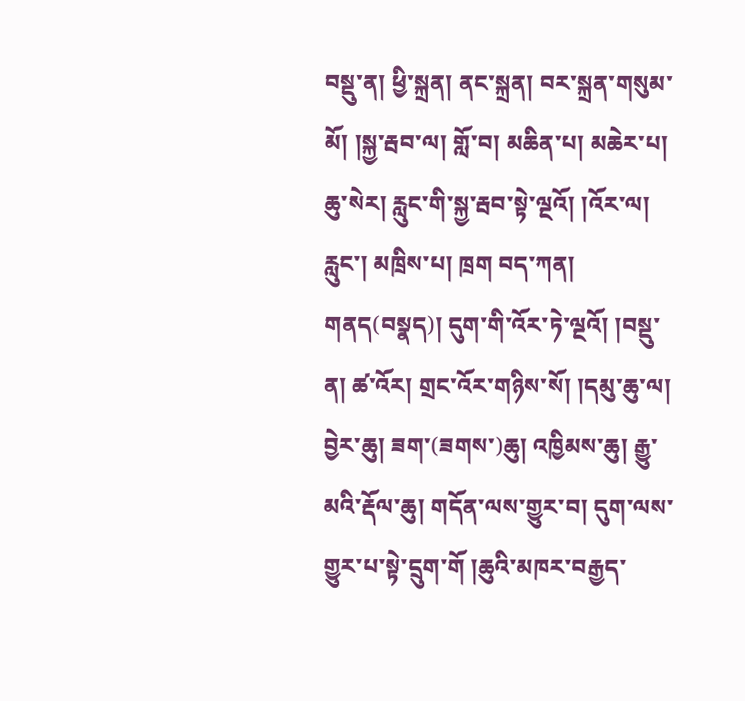བསྡུ་ན། ཕྱི་སྐྲན། ནང་སྐྲན། བར་སྐྲན་གསུམ་མོ། །སྐྱ་རྦབ་ལ། གློ་བ། མཆིན་པ། མཆེར་པ། ཆུ་སེར། རླུང་གི་སྐྱ་རྦབ་སྟེ་ལྔའོ། །འོར་ལ། རླུང་། མཁྲིས་པ། ཁྲག བད་ཀན། གནད(བསྣད)། དུག་གི་འོར་ཏེ་ལྔའོ། །བསྡུ་ན། ཚ་འོར། གྲང་འོར་གཉིས་སོ། །དམུ་ཆུ་ལ། བྱེར་ཆུ། ཟག་(ཟགས་)ཆུ། འཁྱིམས་ཆུ། རྒྱུ་མའི་རྡོལ་ཆུ། གདོན་ལས་གྱུར་བ། དུག་ལས་གྱུར་པ་སྟེ་དྲུག་གོ །ཆུའི་མཁར་བརྒྱད་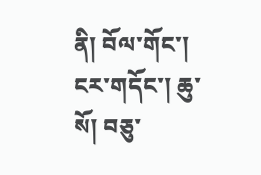ནི། བོལ་གོང་། ངར་གདོང་། ཆུ་སོ། བཅུ་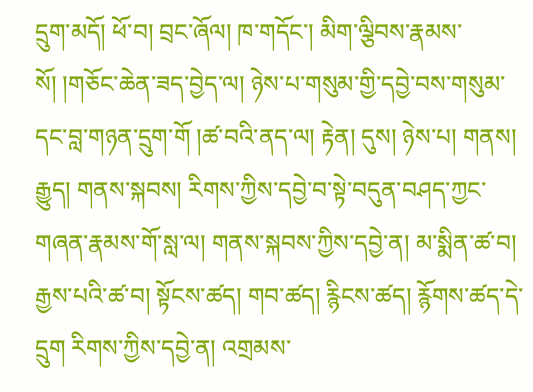དྲུག་མདོ། ཕོ་བ། བྲང་ཞོལ། ཁ་གདོང་། མིག་ལྕིབས་རྣམས་སོ། །གཅོང་ཆེན་ཟད་བྱེད་ལ། ཉེས་པ་གསུམ་གྱི་དབྱེ་བས་གསུམ་དང་བླ་གཉན་དྲུག་གོ །ཚ་བའི་ནད་ལ། རྟེན། དུས། ཉེས་པ། གནས། རྒྱུད། གནས་སྐབས། རིགས་ཀྱིས་དབྱེ་བ་སྟེ་བདུན་བཤད་ཀྱང་གཞན་རྣམས་གོ་སླ་ལ། གནས་སྐབས་ཀྱིས་དབྱེ་ན། མ་སྨིན་ཚ་བ། རྒྱས་པའི་ཚ་བ། སྟོངས་ཚད། གབ་ཚད། རྙིངས་ཚད། རྙོགས་ཚད་དེ་དྲུག རིགས་ཀྱིས་དབྱེ་ན། འགྲམས་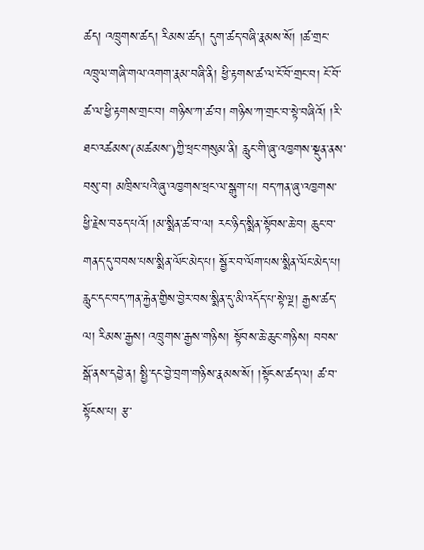ཚད། འཁྲུགས་ཚད། རིམས་ཚད། དུག་ཚད་བཞི་རྣམས་སོ། །ཚ་གྲང་འཁྲུལ་གཞི་གལ་འགག་རྣམ་བཞི་ནི། ཕྱི་རྟགས་ཚ་ལ་ངོ་བོ་གྲང་བ། ངོ་བོ་ཚ་ལ་ཕྱི་རྟགས་གྲང་བ། གཉིས་ཀ་ཚ་བ། གཉིས་ཀ་གྲང་བ་སྟེ་བཞིའོ། །རི་ཐང་འཚམས་(མཚམས་)ཀྱི་ཕྲང་གསུམ་ནི། རླུང་གི་ཞུ་འཁྱགས་སྡུན་ནས་བསུ་བ། མཁྲིས་པའི་ཞུ་འཁྱགས་ཕྲང་ལ་སྒུག་པ། བད་ཀན་ཞུ་འཁྱགས་ཕྱི་རྗེས་བཅད་པའོ། །མ་སྨིན་ཚ་བ་ལ། རང་ཉིད་སྨིན་སྟོབས་ཆེ་བ། ཆུང་བ་གནད་དུ་བབས་པས་སྨིན་ལོང་མེད་པ། སྦྱོར་བ་ལོག་པས་སྨིན་ལོང་མེད་པ། རླུང་དང་བད་ཀན་རྐྱེན་གྱིས་བྱེར་བས་སྨིན་དུ་མི་འདོད་པ་སྟེ་ལྔ། རྒྱས་ཚད་ལ། རིམས་རྒྱས། འཁྲུགས་རྒྱས་གཉིས། སྟོབས་ཆེ་ཆུང་གཉིས། བབས་སྒོ་ནས་དབྱེ་ན། སྤྱི་དང་བྱེ་བྲག་གཉིས་རྣམས་སོ། །སྟོངས་ཚད་ལ། ཚ་བ་སྟོངས་པ། རྩ་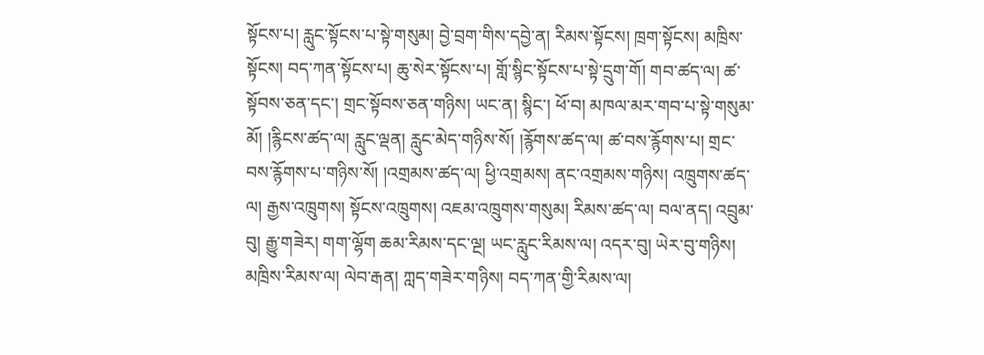སྟོངས་པ། རླུང་སྟོངས་པ་སྟེ་གསུམ། བྱེ་བྲག་གིས་དབྱེ་ན། རིམས་སྟོངས། ཁྲག་སྟོངས། མཁྲིས་སྟོངས། བད་ཀན་སྟོངས་པ། ཆུ་སེར་སྟོངས་པ། གློ་སྙིང་སྟོངས་པ་སྟེ་དྲུག་གོ། གབ་ཚད་ལ། ཚ་སྟོབས་ཅན་དང་། གྲང་སྟོབས་ཅན་གཉིས། ཡང་ན། སྙིང་། ཕོ་བ། མཁལ་མར་གབ་པ་སྟེ་གསུམ་མོ། །རྙིངས་ཚད་ལ། རླུང་ལྡན། རླུང་མེད་གཉིས་སོ། །རྙོགས་ཚད་ལ། ཚ་བས་རྙོགས་པ། གྲང་བས་རྙོགས་པ་གཉིས་སོ། །འགྲམས་ཚད་ལ། ཕྱི་འགྲམས། ནང་འགྲམས་གཉིས། འཁྲུགས་ཚད་ལ། རྒྱས་འཁྲུགས། སྟོངས་འཁྲུགས། འཇམ་འཁྲུགས་གསུམ། རིམས་ཚད་ལ། བལ་ནད། འབྲུམ་བུ། རྒྱུ་གཟེར། གག་ལྷོག ཆམ་རིམས་དང་ལྔ། ཡང་རླུང་རིམས་ལ། འདར་བུ། ཡེར་བུ་གཉིས། མཁྲིས་རིམས་ལ། ལེབ་རྒན། ཀླད་གཟེར་གཉིས། བད་ཀན་གྱི་རིམས་ལ།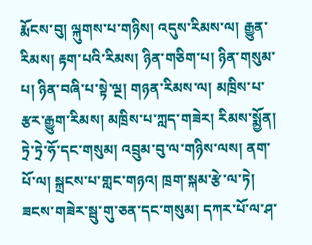རྨོངས་བུ། ལྐུགས་པ་གཉིས། འདུས་རིམས་ལ། རྒྱུན་རིམས། རྟག་པའི་རིམས། ཉིན་གཅིག་པ། ཉིན་གསུམ་པ། ཉིན་བཞི་པ་སྟེ་ལྔ། གཉན་རིམས་ལ། མཁྲིས་པ་རྩར་རྒྱུག་རིམས། མཁྲིས་པ་ཀླད་གཟེར། རིམས་སྨྱོན། ཏྲེ་ཏྲེ་ཧོ་དང་གསུམ། འབྲུམ་བུ་ལ་གཉིས་ལས། ནག་པོ་ལ། སྐྲངས་པ་གླང་གཉའ། ཁྲག་སྐམ་རྩེ་ལ་ཏེ། ཟངས་གཟེར་སྦུ་གུ་ཅན་དང་གསུམ། དཀར་པོ་ལ་ཤ་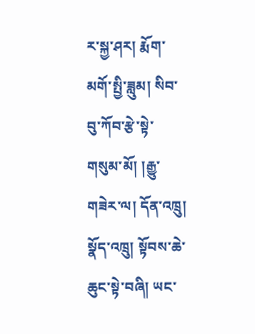ར་སྐྱ་ཤར། རྨོག་མགོ་སྤྱི་ཟླུམ། སིབ་བུ་ཀོབ་རྩེ་སྟེ་གསུམ་མོ། །རྒྱུ་གཟེར་ལ། དོན་འཁྲུ། སྣོད་འཁྲུ། སྟོབས་ཆེ་ཆུང་སྟེ་བཞི། ཡང་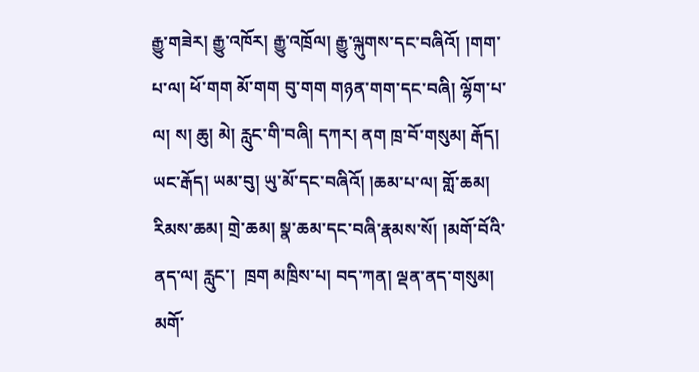རྒྱུ་གཟེར། རྒྱུ་འཁོར། རྒྱུ་འཁྲོལ། རྒྱུ་ལྐུགས་དང་བཞིའོ། །གག་པ་ལ། ཕོ་གག མོ་གག བུ་གག གཉན་གག་དང་བཞི། ལྷོག་པ་ལ། ས། ཆུ། མེ། རླུང་གི་བཞི། དཀར། ནག ཁྲ་བོ་གསུམ། རྒོད། ཡང་རྒོད། ཡམ་བུ། ཡུ་མོ་དང་བཞིའོ། །ཆམ་པ་ལ། གློ་ཆམ། རིམས་ཆམ། གྲེ་ཆམ། སྣ་ཆམ་དང་བཞི་རྣམས་སོ། །མགོ་བོའི་ནད་ལ། རླུང་།  ཁྲག མཁྲིས་པ། བད་ཀན། ལྡན་ནད་གསུམ། མགོ་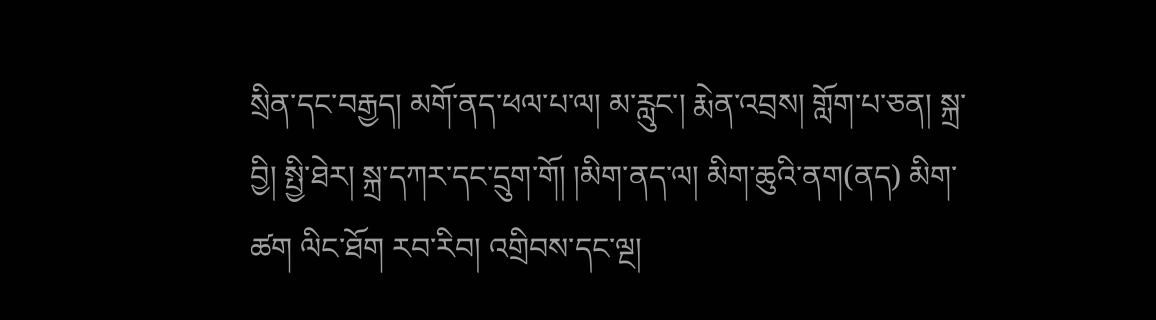སྲིན་དང་བརྒྱད། མགོ་ནད་ཕལ་པ་ལ། མ་རླུང་། རྨེན་འབྲས། གློག་པ་ཅན། སྐྲ་བྱི། སྤྱི་ཐེར། སྐྲ་དཀར་དང་དྲུག་གོ། །མིག་ནད་ལ། མིག་ཆུའི་ནག(ནད) མིག་ཚག ལིང་ཐོག རབ་རིབ། འགྲིབས་དང་ལྔ།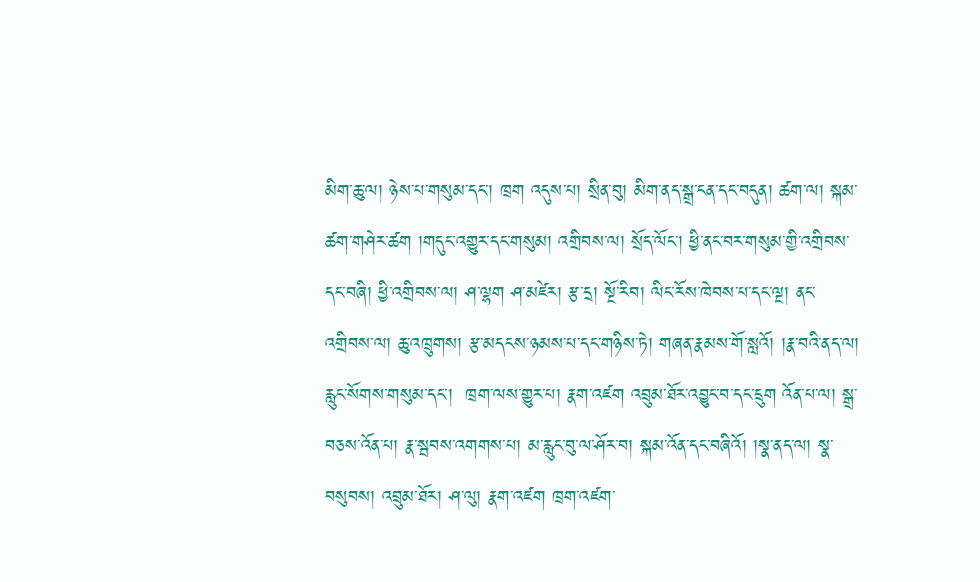མིག་ཆུ་ལ། ཉེས་པ་གསུམ་དང་། ཁྲག འདུས་པ། སྲིན་བུ། མིག་ནད་སྒྲ་ངན་དང་བདུན། ཚག་ལ། སྐམ་ཚག་གཤེར་ཚག །གདུང་འགྱུར་དང་གསུམ། འགྲིབས་ལ། སྲོད་ལོང་། ཕྱི་ནང་བར་གསུམ་གྱི་འགྲིབས་དང་བཞི། ཕྱི་འགྲིབས་ལ། ཤ་ལྷག ཤ་མཛེར། རྩ་དྲ། སྔོ་རིབ། ལིང་རོས་ཁེབས་པ་དང་ལྔ། ནང་འགྲིབས་ལ། ཆུ་འཁྲུགས། རྩ་མདངས་ཉམས་པ་དང་གཉིས་ཏེ། གཞན་རྣམས་གོ་སླའོ། །རྣ་བའི་ནད་ལ། རླུང་སོགས་གསུམ་དང་།  ཁྲག་ལས་གྱུར་པ། རྣག་འཛག འབྲུམ་ཐོར་འབྱུང་བ་དང་དྲུག འོན་པ་ལ། སྒྲ་བཅས་འོན་པ། རྣ་སྦབས་འགགས་པ། མ་རླུང་བུ་ལ་ཤོར་བ། སྐམ་འོན་དང་བཞིའོ། །སྣ་ནད་ལ། སྣ་བསུབས། འབྲུམ་ཐོར། ཤ་ལུ། རྣག་འཛག ཁྲག་འཛག་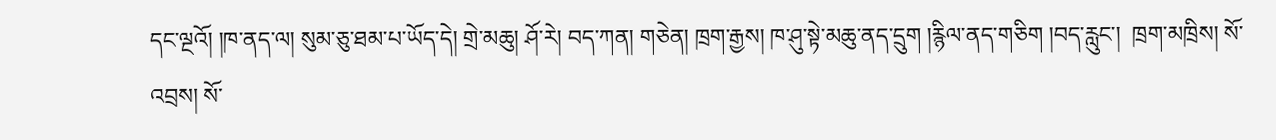དང་ལྔའོ། །ཁ་ནད་ལ། སུམ་ཅུ་ཐམ་པ་ཡོད་དེ། གྲེ་མཆུ། ཤོ་རེ། བད་ཀན། གཅེན། ཁྲག་རྒྱས། ཁ་ཤུ་སྟེ་མཆུ་ནད་དྲུག །རྙིལ་ནད་གཅིག །བད་རླུང་།  ཁྲག་མཁྲིས། སོ་འབྲས། སོ་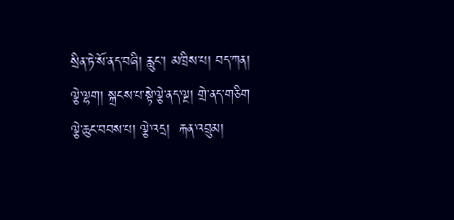སྲིན་ཏེ་སོ་ནད་བཞི། རླུང་། མཁྲིས་པ། བད་ཀན། ལྕེ་ལྷག། སྐྲངས་པ་སྟེ་ལྕེ་ནད་ལྔ། གྲེ་ནད་གཅིག ལྕེ་ཆུང་བབས་པ། ལྕེ་འདྲ།  རྐན་འབྲུམ།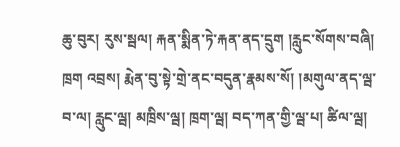ཆུ་བུར། རུས་སྦལ། རྐན་སྨིན་ཏེ་རྐན་ནད་དྲུག །རླུང་སོགས་བཞི། ཁྲག འབྲས། རྨེན་བུ་སྟེ་གྲེ་ནང་བདུན་རྣམས་སོ། །མགུལ་ནད་ལྦ་བ་ལ། རླུང་ལྦ། མཁྲིས་ལྦ། ཁྲག་ལྦ། བད་ཀན་གྱི་ལྦ་པ། ཚིལ་ལྦ།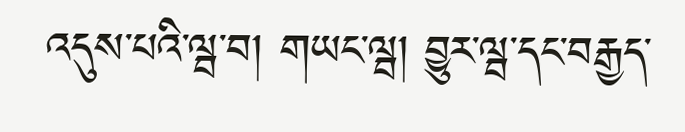འདུས་པའི་ལྦ་བ། གཡང་ལྦ། བྱུར་ལྦ་དང་བརྒྱད་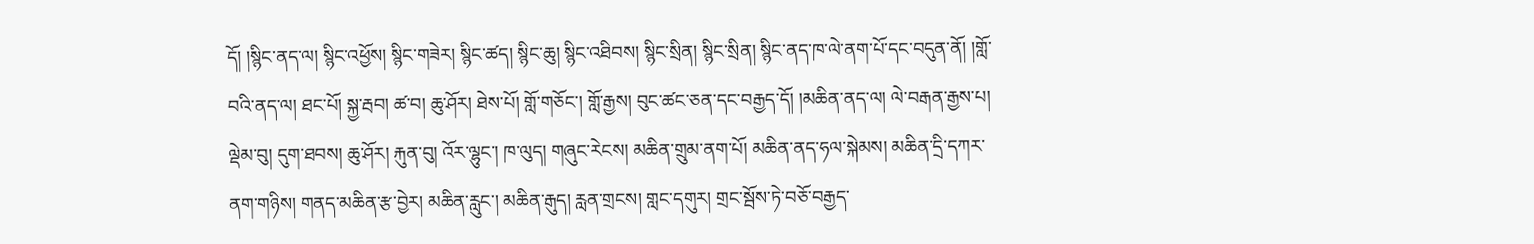དོ། །སྙིང་ནད་ལ། སྙིང་འཕྱོས། སྙིང་གཟེར། སྙིང་ཚད། སྙིང་ཆུ། སྙིང་འཐིབས། སྙིང་སྲིན། སྙིང་སྲིན། སྙིང་ནད་ཁ་ལེ་ནག་པོ་དང་བདུན་ནོ། །གློ་བའི་ནད་ལ། ཐང་པོ། སྐྱ་རྦབ། ཚ་བ། ཆུ་ཤོར། ཐེས་པོ། གློ་གཅོང་། གློ་རྒྱས། བུང་ཚང་ཅན་དང་བརྒྱད་དོ། །མཆིན་ནད་ལ། ལེ་བརྒན་རྒྱས་པ། ལྡེམ་བུ། དུག་ཐབས། ཆུ་ཤོར། རྐུན་བུ། འོར་ལྷུང་། ཁ་ལུད། གཞུང་རེངས། མཆིན་གྲུམ་ནག་པོ། མཆིན་ནད་ཧལ་སྐེམས། མཆིན་དྲི་དཀར་ནག་གཉིས། གནད་མཆིན་རྩ་བྱེར། མཆིན་རླུང་། མཆིན་རྒུད། རླན་གྲངས། གླང་དགུར། གྲང་སྦོས་ཏེ་བཅོ་བརྒྱད་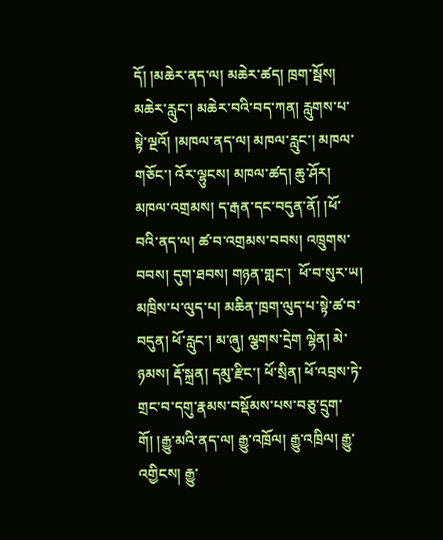དོ། །མཆེར་ནད་ལ། མཆེར་ཚད། ཁྲག་སྦོས། མཆེར་རླུང་། མཆེར་བའི་བད་ཀན། རླུགས་པ་སྟེ་ལྔའོ། །མཁལ་ནད་ལ། མཁལ་རླུང་། མཁལ་གཅོང་། འོར་ལྷུངས། མཁལ་ཚད། ཆུ་ཤོར། མཁལ་འགྲམས། ད་རྒན་དང་བདུན་ནོ། །ཕོ་བའི་ནད་ལ། ཚ་བ་འགྲམས་བབས། འཁྲུགས་བབས། དུག་ཐབས། གཉན་གླང་།  ཕོ་བ་སུར་ཡ། མཁྲིས་པ་ལུད་པ། མཆིན་ཁྲག་ལུད་པ་སྟེ་ཚ་བ་བདུན། ཕོ་རླུང་། མ་ཞུ། ལྕགས་དྲེག ལྷེན། མེ་ཉམས། རྡོ་སྐྲན། དམུ་རྫིང་། ཕོ་སྲིན། ཕོ་འབྲས་ཏེ་གྲང་བ་དགུ་རྣམས་བསྡོམས་པས་བཅུ་དྲུག་གོ། །རྒྱུ་མའི་ནད་ལ། རྒྱུ་འཁྲོལ། རྒྱུ་འཁྲིལ། རྒྱུ་འགྱིངས། རྒྱུ་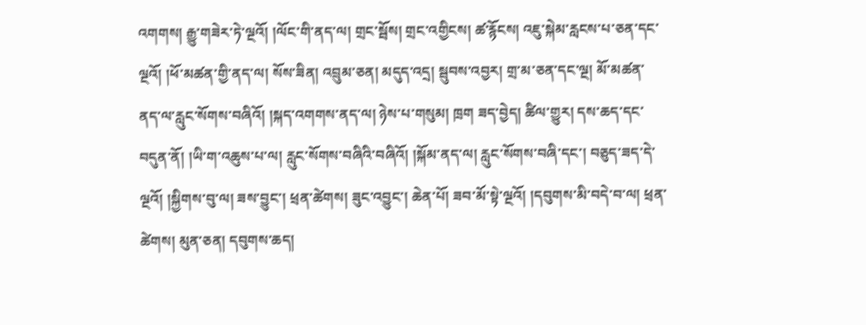འགགས། རྒྱུ་གཟེར་ཏེ་ལྔའོ། །ལོང་གི་ནད་ལ། གྲང་སྦོས། གྲང་འགྱིངས། ཚ་རྙོངས། འཇུ་སྐེམ་རླངས་པ་ཅན་དང་ལྔའོ། །ཕོ་མཚན་གྱི་ནད་ལ། སོས་ཟིན། འབྲུམ་ཅན། མདུད་འདྲ། སྦུབས་འབྱར། གྲ་མ་ཅན་དང་ལྔ། མོ་མཚན་ནད་ལ་རླུང་སོགས་བཞིའོ། །སྐད་འགགས་ནད་ལ། ཉེས་པ་གསུམ། ཁྲག ཟད་བྱེད། ཚིལ་གྱུར། དས་ཆད་དང་བདུན་ནོ། །ཡི་ག་འཆུས་པ་ལ། རླུང་སོགས་བཞིའི་བཞིའོ། །སྐོམ་ནད་ལ། རླུང་སོགས་བཞི་དང་། བཅུད་ཟད་དེ་ལྔའོ། །སྐྱིགས་བུ་ལ། ཟས་བྱུང་། ཕྲན་ཚེགས། ཟུང་འབྱུང་། ཆེན་པོ། ཟབ་མོ་སྟེ་ལྔའོ། །དབུགས་མི་བདེ་བ་ལ། ཕྲན་ཚེགས། མུན་ཅན། དབུགས་ཆད།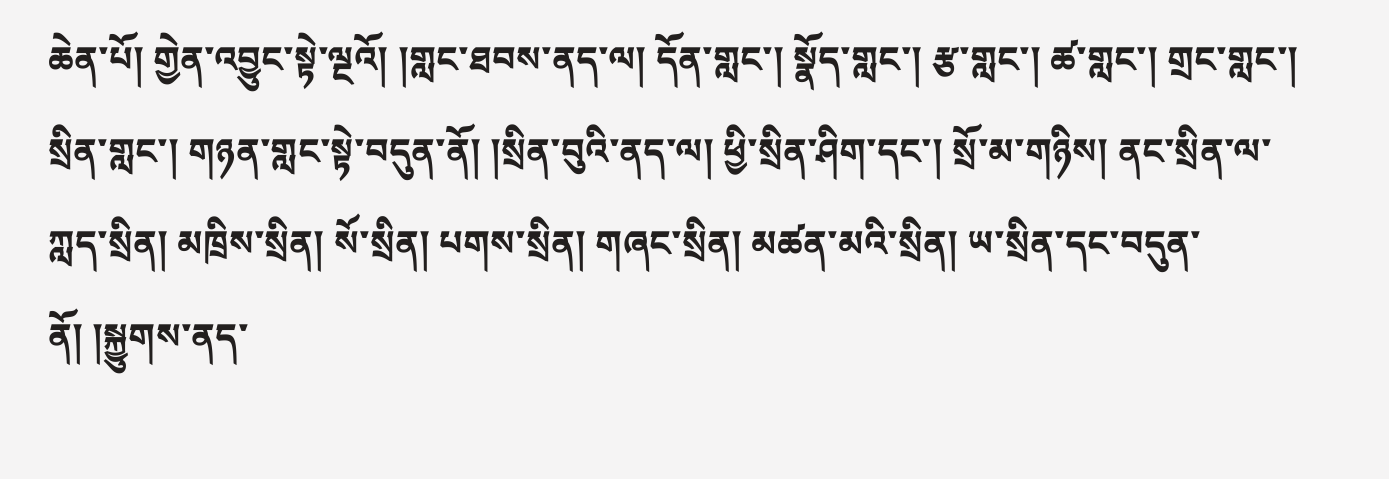ཆེན་པོ། གྱེན་འབྱུང་སྟེ་ལྔའོ། །གླང་ཐབས་ནད་ལ། དོན་གླང་། སྣོད་གླང་། རྩ་གླང་། ཚ་གླང་། གྲང་གླང་། སྲིན་གླང་། གཉན་གླང་སྟེ་བདུན་ནོ། །སྲིན་བུའི་ནད་ལ། ཕྱི་སྲིན་ཤིག་དང་། སྲོ་མ་གཉིས། ནང་སྲིན་ལ་ཀླད་སྲིན། མཁྲིས་སྲིན། སོ་སྲིན། པགས་སྲིན། གཞང་སྲིན། མཚན་མའི་སྲིན། ཡ་སྲིན་དང་བདུན་ནོ། །སྐྱུགས་ནད་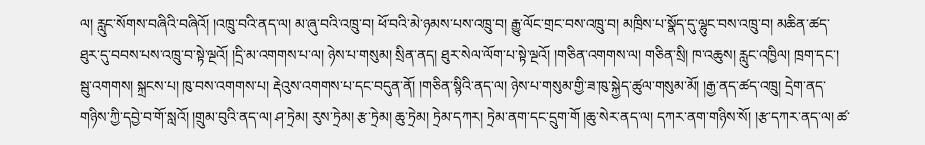ལ། རླུང་སོགས་བཞིའི་བཞིའོ། །འཁྲུ་བའི་ནད་ལ། མ་ཞུ་བའི་འཁྲུ་བ། ཕོ་བའི་མེ་ཉམས་པས་འཁྲུ་བ། རྒྱུ་ལོང་གྲང་བས་འཁྲུ་བ། མཁྲིས་པ་སྣོད་དུ་ལྷུང་བས་འཁྲུ་བ། མཆིན་ཚད་ཐུར་དུ་བབས་པས་འཁྲུ་བ་སྟེ་ལྔའོ། །དྲི་མ་འགགས་པ་ལ། ཉེས་པ་གསུམ། སྲིན་ནད། ཐུར་སེལ་ལོག་པ་སྟེ་ལྔའོ། །གཅིན་འགགས་ལ། གཅིན་སྲི། ཁ་འཆུས། རླུང་འཁྱིལ། ཁྲག་དང་། སྦུ་འགགས། སྐྲངས་པ། ཁུ་བས་འགགས་པ། རྡེའུས་འགགས་པ་དང་བདུན་ནོ། །གཅིན་སྙིའི་ནད་ལ། ཉེས་པ་གསུམ་གྱི་ཟ་ཁུ་སྐྱེད་ཚུལ་གསུམ་མོ། །རྒྱ་ནད་ཚད་འཁྲུ། དྲེག་ནད་གཉིས་ཀྱི་དབྱེ་བ་གོ་སླའོ། །གྲུམ་བུའི་ནད་ལ། ཤ་ཏྲེམ། རུས་ཏྲེམ། རྩ་ཏྲེམ། ཆུ་ཏྲེམ། ཏྲེམ་དཀར། ཏྲེམ་ནག་དང་དྲུག་གོ །ཆུ་སེར་ནད་ལ། དཀར་ནག་གཉིས་སོ། །རྩ་དཀར་ནད་ལ། ཚ་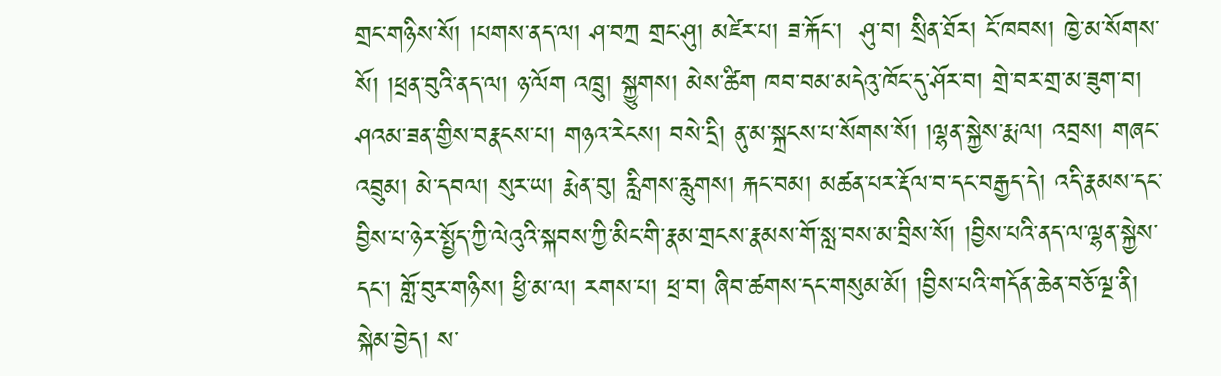གྲང་གཉིས་སོ། །པགས་ནད་ལ། ཤ་བཀྲ གྲང་ཤུ། མཛེར་པ། ཟ་རྐོང་།  ཤུ་བ། སྲིན་ཐོར། ངོ་ཁབས། ཁྱེ་མ་སོགས་སོ། །ཕྲན་བུའི་ནད་ལ། ཉ་ལོག འཁྲུ། སྐྱུགས། མེས་ཚིག ཁབ་བམ་མདེའུ་ཁོང་དུ་ཤོར་བ། གྲེ་བར་གྲ་མ་ཟུག་བ། ཤའམ་ཟན་གྱིས་བརྣངས་པ། གཉའ་རེངས། བསེ་དྲི། ནུ་མ་སྐྲངས་པ་སོགས་སོ། །ལྷན་སྐྱེས་རྨ་ལ། འབྲས། གཞང་འབྲུམ། མེ་དབལ། སུར་ཡ། རྨེན་བུ། རླིགས་རླུགས། རྐང་བམ། མཚན་པར་རྡོལ་བ་དང་བརྒྱད་དེ། འདི་རྣམས་དང་བྱིས་པ་ཉེར་སྤྱོད་ཀྱི་ལེའུའི་སྐབས་ཀྱི་མིང་གི་རྣམ་གྲངས་རྣམས་གོ་སླ་བས་མ་བྲིས་སོ། །བྱིས་པའི་ནད་ལ་ལྷན་སྐྱེས་དང་། གློ་བུར་གཉིས། ཕྱི་མ་ལ། རགས་པ། ཕྲ་བ། ཞིབ་ཚགས་དང་གསུམ་མོ། །བྱིས་པའི་གདོན་ཆེན་བཅོ་ལྔ་ནི། སྐེམ་བྱེད། ས་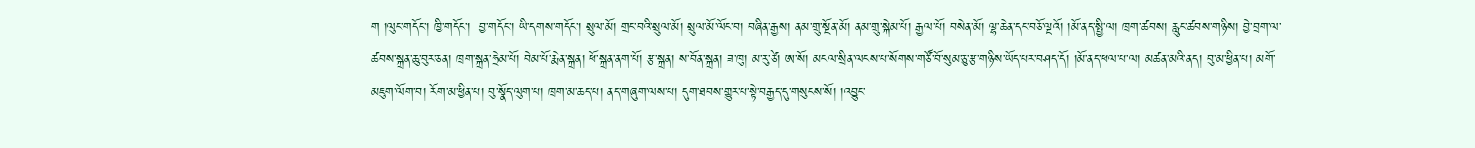ག །ལུང་གདོང་། ཁྱི་གདོང་།  བྱ་གདོང་། ཡི་དགས་གདོང་། སྲུལ་མོ། གྲང་བའི་སྲུལ་མོ། སྲུལ་མོ་ལོང་བ། བཞིན་རྒྱས། ནམ་གྲུ་སྔོན་མོ། ནམ་གྲུ་སྐེམ་པོ། རྒྱལ་པོ། བསེན་མོ། ལྷ་ཆེན་དང་བཅོ་ལྔའོ། །མོ་ནད་སྤྱི་ལ། ཁྲག་ཚབས། རླུང་ཚབས་གཉིས། བྱེ་བྲག་ལ་ཚབས་སྐྲན་ཆུ་བུར་ཅན། ཁྲག་སྐྲན་ཧྲེམ་པོ། བེམ་པོ་རྨེན་སྐྲན། ཕོ་སྐྲན་ནག་པོ། རྩ་སྐྲན། ས་བོན་སྐྲན། ཟ་ཁུ། མ་རུ་ཙེ། ཨ་སོ། མངལ་སྲིན་ལངས་པ་སོགས་གཙོ་བོ་སུམ་ཅུ་རྩ་གཉིས་ཡོད་པར་བཤད་དོ། །མོ་ནད་ཕལ་པ་ལ། མཚན་མའི་ནད། བུ་མ་ཕྱིན་པ། མགོ་མཇུག་ལོག་བ། རོག་མ་ཕྱིན་པ། བུ་སྣོད་ལུག་པ། ཁྲག་མ་ཆད་པ། ནད་གཞུག་ལས་པ། དུག་ཐབས་གྱུར་པ་སྟེ་བརྒྱད་དུ་གསུངས་སོ། །འབྱུང་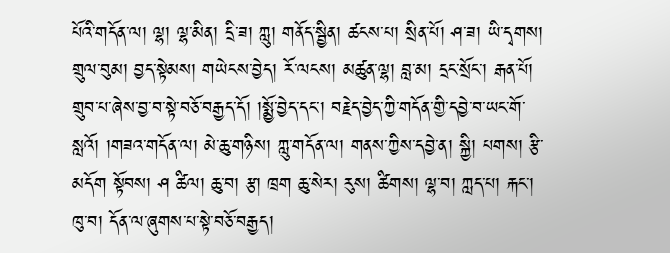པོའི་གདོན་ལ། ལྷ། ལྷ་མིན། དྲི་ཟ། ཀླུ། གནོད་སྦྱིན། ཚངས་པ། སྲིན་པོ། ཤ་ཟ། ཡི་དྭགས། གྲུལ་བུམ། བྱད་སྟེམས། གཡེངས་བྱེད། རོ་ལངས། མཚུན་ལྷ། བླ་མ། དྲང་སྲོང་། རྒན་པོ། གྲུབ་པ་ཞེས་བྱ་བ་སྟེ་བཅོ་བརྒྱད་དོ། །སྨྱོ་བྱེད་དང་། བརྗེད་བྱེད་ཀྱི་གདོན་གྱི་དབྱེ་བ་ཡང་གོ་སླའོ། །གཟའ་གདོན་ལ། མེ་ཆུ་གཉིས། ཀླུ་གདོན་ལ། གནས་ཀྱིས་དབྱེ་ན། སྐྱི། པགས། རྩི་མདོག སྟོབས། ཤ ཚིལ། ཆུ་བ། རྩ། ཁྲག ཆུ་སེར། རུས། ཚིགས། ལྷ་བ། ཀླད་པ། རྐང་། ཁུ་བ། དོན་ལ་ཞུགས་པ་སྟེ་བཅོ་བརྒྱད།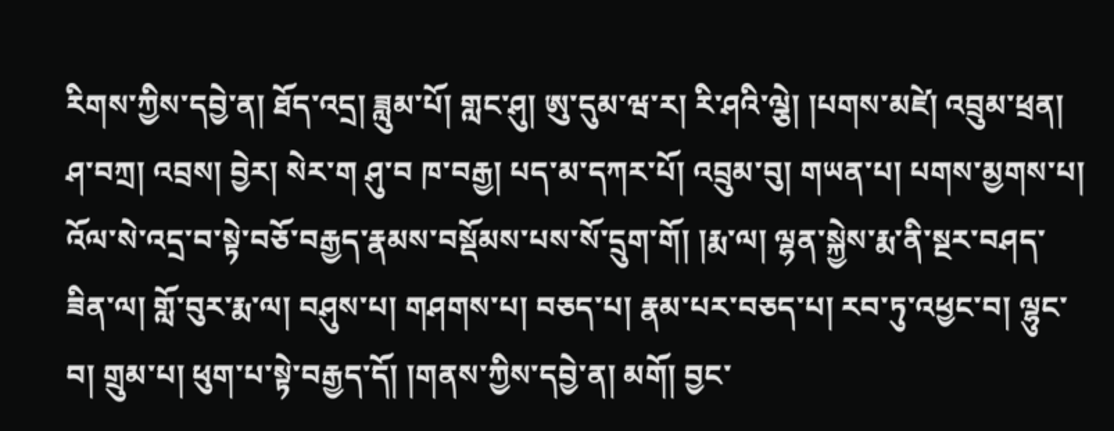རིགས་ཀྱིས་དབྱེ་ན། ཐོད་འདྲ། ཟླུམ་པོ། གླང་ཤུ། ཨུ་དུམ་ཝ་ར། རི་ཤའི་ལྕེ། །པགས་མཛེ། འབྲུམ་ཕྲན། ཤ་བཀྲ། འབྲས། བྱེར། སེར་ག ཤུ་བ ཁ་བརྒྱ། པད་མ་དཀར་པོ། འབྲུམ་བུ། གཡན་པ། པགས་མྱགས་པ། འོལ་སེ་འདྲ་བ་སྟེ་བཅོ་བརྒྱད་རྣམས་བསྡོམས་པས་སོ་དྲུག་གོ། །རྨ་ལ། ལྷན་སྐྱེས་རྨ་ནི་སྔར་བཤད་ཟིན་ལ། གློ་བུར་རྨ་ལ། བཤུས་པ། གཤགས་པ། བཅད་པ། རྣམ་པར་བཅད་པ། རབ་ཏུ་འཕྱང་བ། ལྷུང་བ། གྲུམ་པ། ཕུག་པ་སྟེ་བརྒྱད་དོ། །གནས་ཀྱིས་དབྱེ་ན། མགོ། བྱང་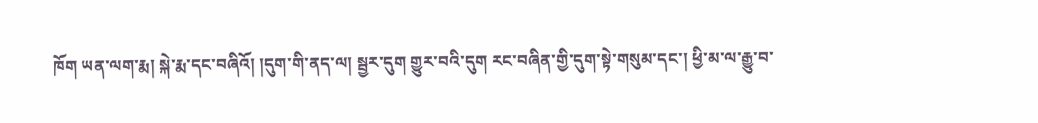ཁོག ཡན་ལག་རྨ། སྐེ་རྨ་དང་བཞིའོ། །དུག་གི་ནད་ལ། སྦྱར་དུག གྱུར་བའི་དུག རང་བཞིན་གྱི་དུག་སྟེ་གསུམ་དང་། ཕྱི་མ་ལ་རྒྱུ་བ་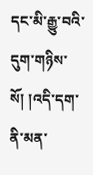དང་མི་རྒྱུ་བའི་དུག་གཉིས་སོ། །འདི་དག་ནི་མན་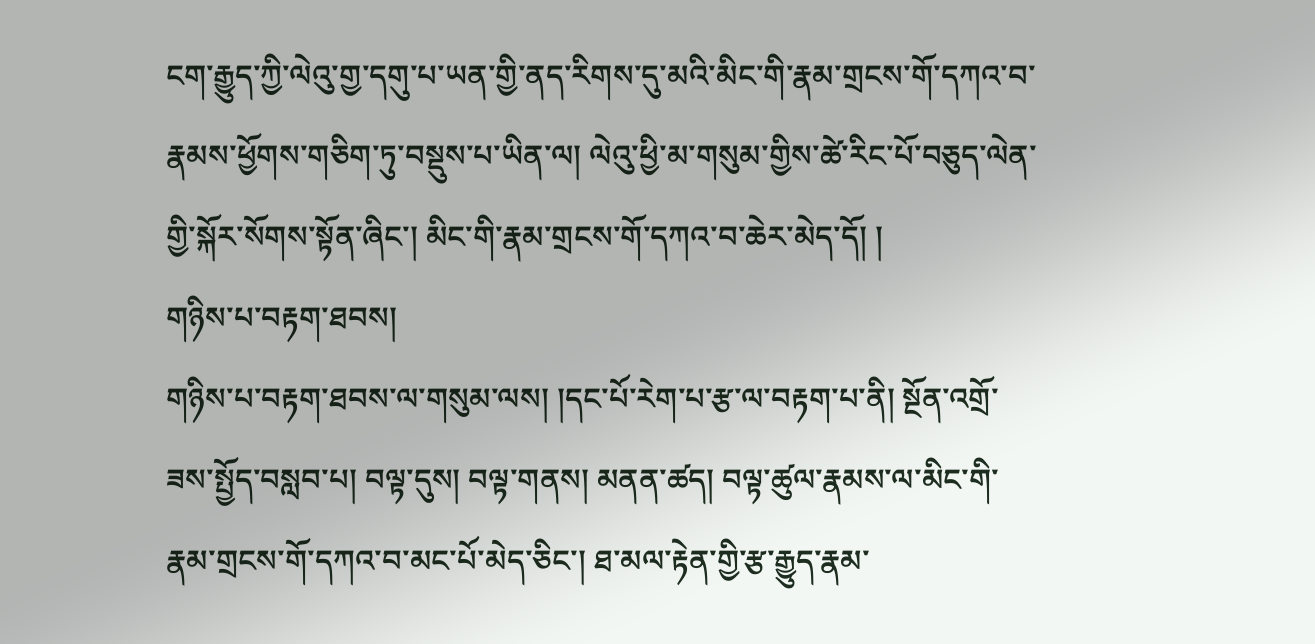ངག་རྒྱུད་ཀྱི་ལེའུ་གྱ་དགུ་པ་ཡན་གྱི་ནད་རིགས་དུ་མའི་མིང་གི་རྣམ་གྲངས་གོ་དཀའ་བ་རྣམས་ཕྱོགས་གཅིག་ཏུ་བསྡུས་པ་ཡིན་ལ། ལེའུ་ཕྱི་མ་གསུམ་གྱིས་ཚེ་རིང་པོ་བཅུད་ལེན་གྱི་སྐོར་སོགས་སྟོན་ཞིང་། མིང་གི་རྣམ་གྲངས་གོ་དཀའ་བ་ཆེར་མེད་དོ། །
གཉིས་པ་བརྟག་ཐབས།
གཉིས་པ་བརྟག་ཐབས་ལ་གསུམ་ལས། །དང་པོ་རེག་པ་རྩ་ལ་བརྟག་པ་ནི། སྔོན་འགྲོ་ཟས་སྤྱོད་བསླབ་པ། བལྟ་དུས། བལྟ་གནས། མནན་ཚད། བལྟ་ཚུལ་རྣམས་ལ་མིང་གི་རྣམ་གྲངས་གོ་དཀའ་བ་མང་པོ་མེད་ཅིང་། ཐ་མལ་རྟེན་གྱི་རྩ་རྒྱུད་རྣམ་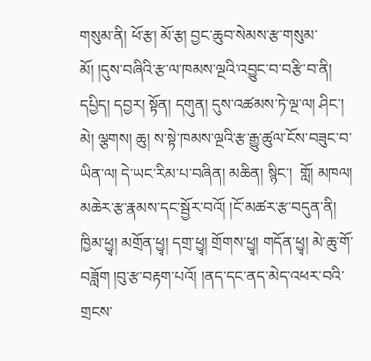གསུམ་ནི། ཕོ་རྩ། མོ་རྩ། བྱང་ཆུབ་སེམས་རྩ་གསུམ་མོ། །དུས་བཞིའི་རྩ་ལ་ཁམས་ལྔའི་འབྱུང་བ་བརྩི་བ་ནི། དཔྱིད། དབྱར། སྟོན། དགུན། དུས་འཚམས་ཏེ་ལྔ་ལ། ཤིང་། མེ། ལྕགས། ཆུ། ས་སྟེ་ཁམས་ལྔའི་རྩ་རྒྱུ་ཚུལ་ངོས་བཟུང་བ་ཡིན་ལ། དེ་ཡང་རིམ་པ་བཞིན། མཆིན། སྙིང་།  གློ། མཁལ། མཆེར་རྩ་རྣམས་དང་སྦྱོར་བའོ། །ངོ་མཚར་རྩ་བདུན་ནི། ཁྱིམ་ཕྱྭ། མགྲོན་ཕྱྭ། དགྲ་ཕྱྭ། གྲོགས་ཕྱྭ། གདོན་ཕྱྭ། མེ་ཆུ་གོ་བཟློག །བུ་རྩ་བརྟག་པའོ། །ནད་དང་ནད་མེད་འཕར་བའི་གྲངས་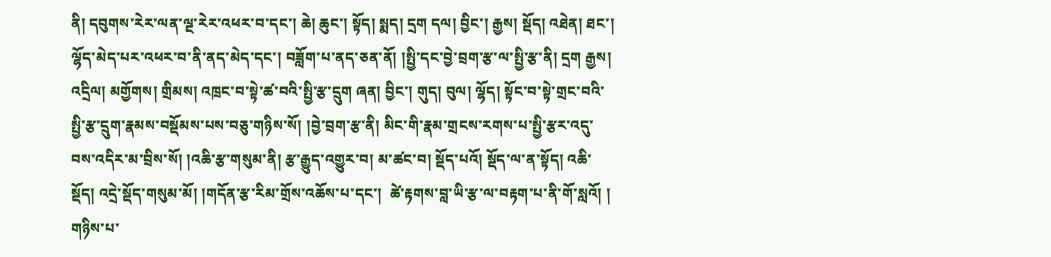ནི། དབུགས་རེར་ལན་ལྔ་རེར་འཕར་བ་དང་། ཆེ། ཆུང་། སྟོད། སྨད། དྲག དལ། བྱིང་། རྒྱས། སྡོད། འཐེན། ཐང་། ལྷོད་མེད་པར་འཕར་བ་ནི་ནད་མེད་དང་། བཟློག་པ་ནད་ཅན་ནོ། །སྤྱི་དང་བྱེ་བྲག་རྩ་ལ་སྤྱི་རྩ་ནི། དྲག རྒྱས། འདྲིལ། མགྱོགས། གྲིམས། འཁྲང་བ་སྟེ་ཚ་བའི་སྤྱི་རྩ་དྲུག ཞན། བྱིང་། གུད། བུལ། ལྷོད། སྟོང་བ་སྟེ་གྲང་བའི་སྤྱི་རྩ་དྲུག་རྣམས་བསྡོམས་པས་བཅུ་གཉིས་སོ། །བྱེ་བྲག་རྩ་ནི། མིང་གི་རྣམ་གྲངས་རགས་པ་སྤྱི་རྩར་འདུ་བས་འདིར་མ་བྲིས་སོ། །འཆི་རྩ་གསུམ་ནི། རྩ་རྒྱུད་འགྱུར་བ། མ་ཚང་བ། སྡོད་པའོ། སྡོད་ལ་ན་སྟོད། འཆི་སྡོད། འདྲེ་སྡོད་གསུམ་མོ། །གདོན་རྩ་རིམ་གྲོས་འཆོས་པ་དང་།  ཚེ་རྟགས་བླ་ཡི་རྩ་ལ་བརྟག་པ་ནི་གོ་སླའོ། །
གཉིས་པ་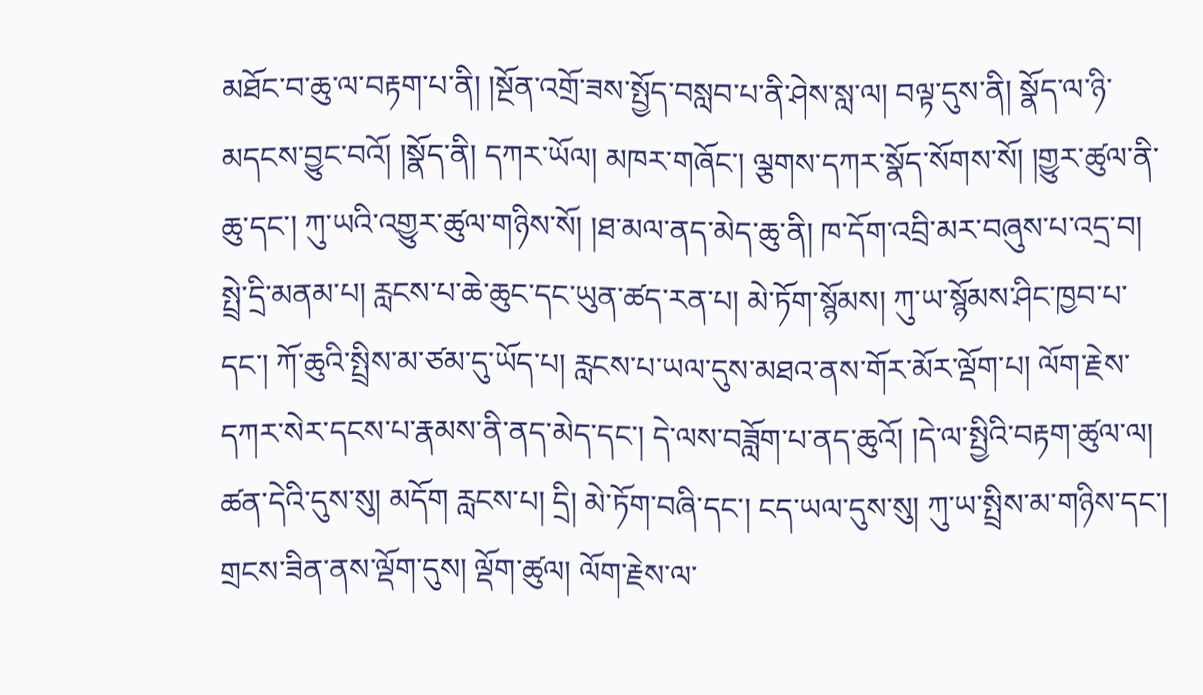མཐོང་བ་ཆུ་ལ་བརྟག་པ་ནི། །སྔོན་འགྲོ་ཟས་སྤྱོད་བསླབ་པ་ནི་ཤེས་སླ་ལ། བལྟ་དུས་ནི། སྣོད་ལ་ཉི་མདངས་བྱུང་བའོ། །སྣོད་ནི། དཀར་ཡོལ། མཁར་གཞོང་། ལྕགས་དཀར་སྣོད་སོགས་སོ། །གྱུར་ཚུལ་ནི་ཆུ་དང་། ཀུ་ཡའི་འགྱུར་ཚུལ་གཉིས་སོ། །ཐ་མལ་ནད་མེད་ཆུ་ནི། ཁ་དོག་འབྲི་མར་བཞུས་པ་འདྲ་བ། སྤྲེ་དྲི་མནམ་པ། རླངས་པ་ཆེ་ཆུང་དང་ཡུན་ཚད་རན་པ། མེ་ཏོག་སྙོམས། ཀུ་ཡ་སྙོམས་ཤིང་ཁྱབ་པ་དང་། ཀོ་ཆུའི་སྤྲིས་མ་ཙམ་དུ་ཡོད་པ། རླངས་པ་ཡལ་དུས་མཐའ་ནས་གོར་མོར་ལྡོག་པ། ལོག་རྗེས་དཀར་སེར་དངས་པ་རྣམས་ནི་ནད་མེད་དང་། དེ་ལས་བཟློག་པ་ནད་ཆུའོ། །དེ་ལ་སྤྱིའི་བརྟག་ཚུལ་ལ། ཚན་དེའི་དུས་སུ། མདོག རླངས་པ། དྲི། མེ་ཏོག་བཞི་དང་། ངད་ཡལ་དུས་སུ། ཀུ་ཡ་སྤྲིས་མ་གཉིས་དང་། གྲངས་ཟིན་ནས་ལྡོག་དུས། ལྡོག་ཚུལ། ལོག་རྗེས་ལ་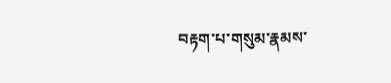བརྟག་པ་གསུམ་རྣམས་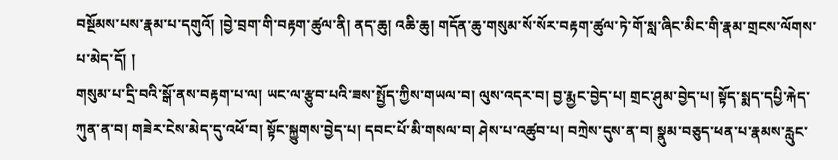བསྔོམས་པས་རྣམ་པ་དགུའོ། །བྱེ་བྲག་གི་བརྟག་ཚུལ་ནི། ནད་ཆུ། འཆི་ཆུ། གདོན་ཆུ་གསུམ་སོ་སོར་བརྟག་ཚུལ་ཏེ་གོ་སླ་ཞིང་མིང་གི་རྣམ་གྲངས་ལོགས་པ་མེད་དོ། །
གསུམ་པ་དྲི་བའི་སྒོ་ནས་བརྟག་པ་ལ། ཡང་ལ་རྩུབ་པའི་ཟས་སྤྱོད་ཀྱིས་གཡལ་བ། ལུས་འདར་བ། བྱ་རྨྱང་བྱེད་པ། གྲང་ཤུམ་བྱེད་པ། སྟོད་སྨད་དཔྱི་རྐེད་ཀུན་ན་བ། གཟེར་ངེས་མེད་དུ་འཕོ་བ། སྟོང་སྐྱུགས་བྱེད་པ། དབང་པོ་མི་གསལ་བ། ཤེས་པ་འཚུབ་པ། བཀྲེས་དུས་ན་བ། སྣུམ་བཅུད་ཕན་པ་རྣམས་རླུང་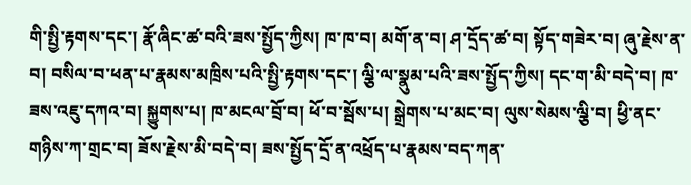གི་སྤྱི་རྟགས་དང་། རྣོ་ཞིང་ཚ་བའི་ཟས་སྤྱོད་ཀྱིས། ཁ་ཁ་བ། མགོ་ན་བ། ཤ་དྲོད་ཚ་བ། སྟོད་གཟེར་བ། ཞུ་རྗེས་ན་བ། བསིལ་བ་ཕན་པ་རྣམས་མཁྲིས་པའི་སྤྱི་རྟགས་དང་། ལྕི་ལ་སྣུམ་པའི་ཟས་སྤྱོད་ཀྱིས། དང་ག་མི་བདེ་བ། ཁ་ཟས་འཇུ་དཀའ་བ། སྐྱུགས་པ། ཁ་མངལ་བྲོ་བ། ཕོ་བ་སྦོས་པ། སྒྲེགས་པ་མང་བ། ལུས་སེམས་ལྕི་བ། ཕྱི་ནང་གཉིས་ཀ་གྲང་བ། ཟོས་རྗེས་མི་བདེ་བ། ཟས་སྤྱོད་དྲོ་ན་འཕྲོད་པ་རྣམས་བད་ཀན་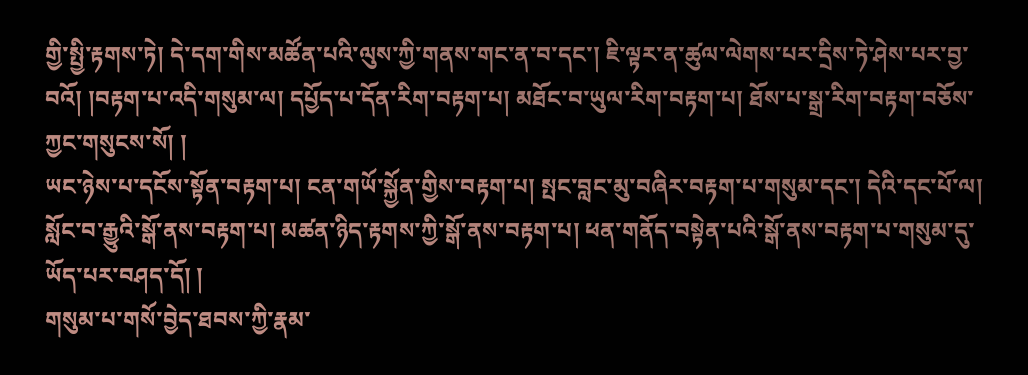གྱི་སྤྱི་རྟགས་ཏེ། དེ་དག་གིས་མཚོན་པའི་ལུས་ཀྱི་གནས་གང་ན་བ་དང་། ཇི་ལྟར་ན་ཚུལ་ལེགས་པར་དྲིས་ཏེ་ཤེས་པར་བྱ་བའོ། །བརྟག་པ་འདི་གསུམ་ལ། དཔྱོད་པ་དོན་རིག་བརྟག་པ། མཐོང་བ་ཡུལ་རིག་བརྟག་པ། ཐོས་པ་སྒྲ་རིག་བརྟག་བཅོས་ཀྱང་གསུངས་སོ། །
ཡང་ཉེས་པ་དངོས་སྟོན་བརྟག་པ། ངན་གཡོ་སྐྱོན་གྱིས་བརྟག་པ། སྤང་བླང་མུ་བཞིར་བརྟག་པ་གསུམ་དང་། དེའི་དང་པོ་ལ། སློང་བ་རྒྱུའི་སྒོ་ནས་བརྟག་པ། མཚན་ཉིད་རྟགས་ཀྱི་སྒོ་ནས་བརྟག་པ། ཕན་གནོད་བསྟེན་པའི་སྒོ་ནས་བརྟག་པ་གསུམ་དུ་ཡོད་པར་བཤད་དོ། །
གསུམ་པ་གསོ་བྱེད་ཐབས་ཀྱི་རྣམ་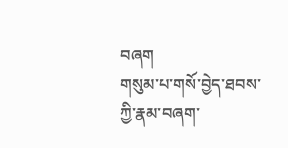བཞག
གསུམ་པ་གསོ་བྱེད་ཐབས་ཀྱི་རྣམ་བཞག་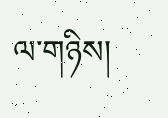ལ་གཉིས།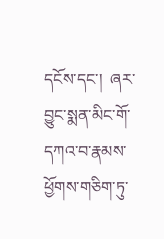དངོས་དང་།  ཞར་བྱུང་སྨན་མིང་གོ་དཀའ་བ་རྣམས་ཕྱོགས་གཅིག་ཏུ་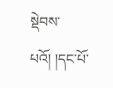སྡེབས་པའོ། །དང་པོ་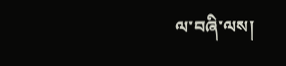ལ་བཞི་ལས།